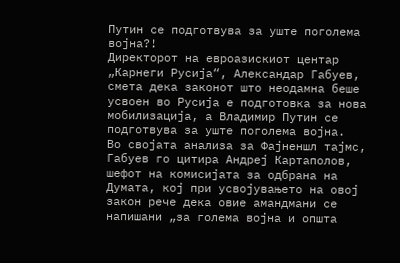Путин се подготвува за уште поголема војна?!
Директорот на евроазискиот центар „Карнеги Русија“, Александар Габуев, смета дека законот што неодамна беше усвоен во Русија е подготовка за нова мобилизација, а Владимир Путин се подготвува за уште поголема војна.
Во својата анализа за Фајненшл тајмс, Габуев го цитира Андреј Картаполов, шефот на комисијата за одбрана на Думата, кој при усвојувањето на овој закон рече дека овие амандмани се напишани „за голема војна и општа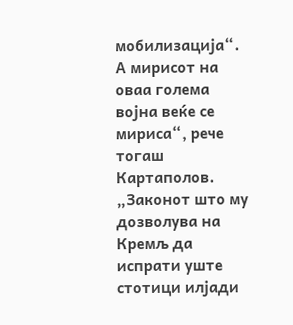мобилизација“.
А мирисот на оваа голема војна веќе се мириса“, рече тогаш Картаполов.
„Законот што му дозволува на Кремљ да испрати уште стотици илјади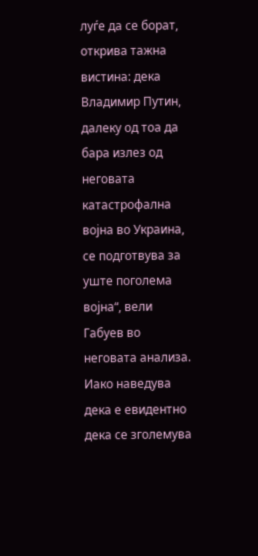луѓе да се борат, открива тажна вистина: дека Владимир Путин, далеку од тоа да бара излез од неговата катастрофална војна во Украина, се подготвува за уште поголема војна“, вели Габуев во неговата анализа.
Иако наведува дека е евидентно дека се зголемува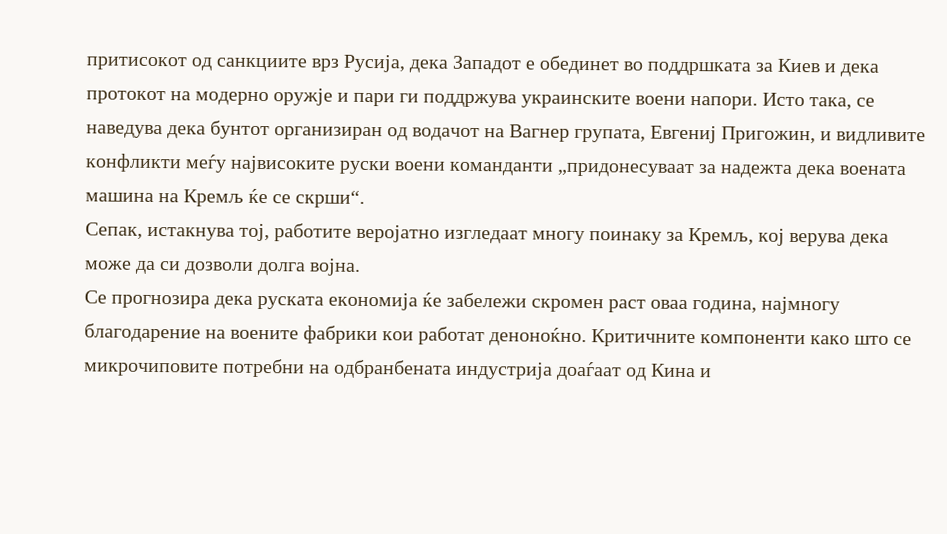притисокот од санкциите врз Русија, дека Западот е обединет во поддршката за Киев и дека протокот на модерно оружје и пари ги поддржува украинските воени напори. Исто така, се наведува дека бунтот организиран од водачот на Вагнер групата, Евгениј Пригожин, и видливите конфликти меѓу највисоките руски воени команданти „придонесуваат за надежта дека воената машина на Кремљ ќе се скрши“.
Сепак, истакнува тој, работите веројатно изгледаат многу поинаку за Кремљ, кој верува дека може да си дозволи долга војна.
Се прогнозира дека руската економија ќе забележи скромен раст оваа година, најмногу благодарение на воените фабрики кои работат деноноќно. Критичните компоненти како што се микрочиповите потребни на одбранбената индустрија доаѓаат од Кина и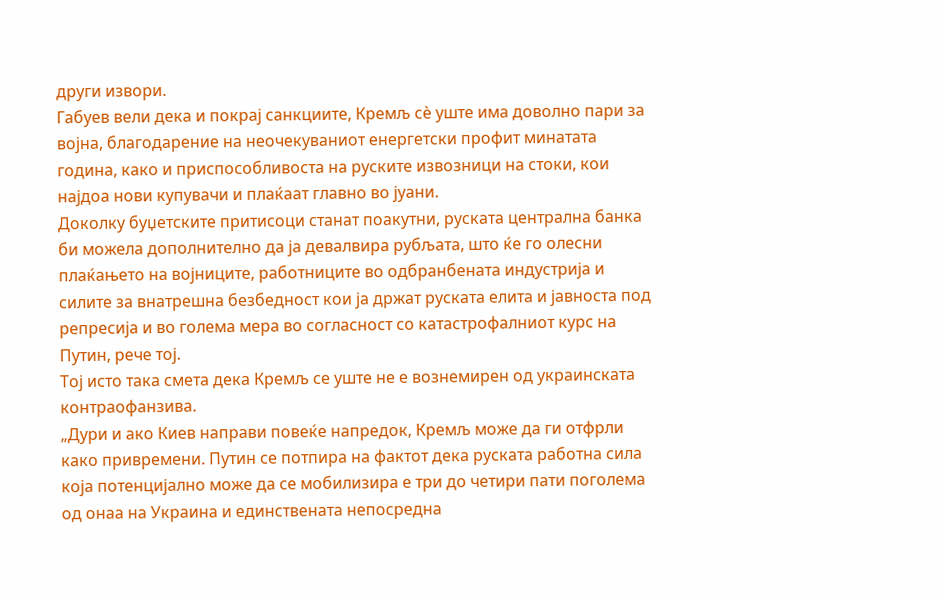други извори.
Габуев вели дека и покрај санкциите, Кремљ сè уште има доволно пари за војна, благодарение на неочекуваниот енергетски профит минатата година, како и приспособливоста на руските извозници на стоки, кои најдоа нови купувачи и плаќаат главно во јуани.
Доколку буџетските притисоци станат поакутни, руската централна банка би можела дополнително да ја девалвира рубљата, што ќе го олесни плаќањето на војниците, работниците во одбранбената индустрија и силите за внатрешна безбедност кои ја држат руската елита и јавноста под репресија и во голема мера во согласност со катастрофалниот курс на Путин, рече тој.
Тој исто така смета дека Кремљ се уште не е вознемирен од украинската контраофанзива.
„Дури и ако Киев направи повеќе напредок, Кремљ може да ги отфрли како привремени. Путин се потпира на фактот дека руската работна сила која потенцијално може да се мобилизира е три до четири пати поголема од онаа на Украина и единствената непосредна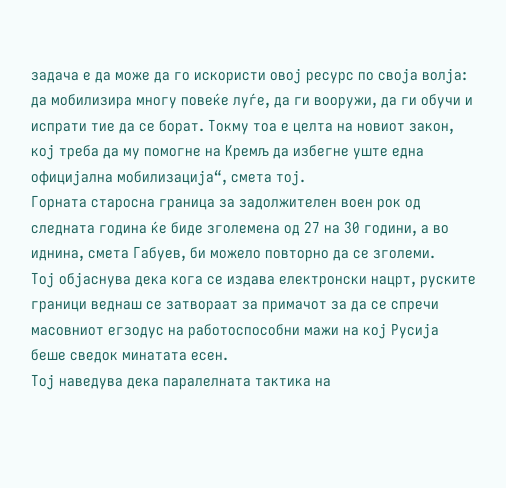задача е да може да го искористи овој ресурс по своја волја: да мобилизира многу повеќе луѓе, да ги вооружи, да ги обучи и испрати тие да се борат. Токму тоа е целта на новиот закон, кој треба да му помогне на Кремљ да избегне уште една официјална мобилизација“, смета тој.
Горната старосна граница за задолжителен воен рок од следната година ќе биде зголемена од 27 на 30 години, а во иднина, смета Габуев, би можело повторно да се зголеми.
Тој објаснува дека кога се издава електронски нацрт, руските граници веднаш се затвораат за примачот за да се спречи масовниот егзодус на работоспособни мажи на кој Русија беше сведок минатата есен.
Тој наведува дека паралелната тактика на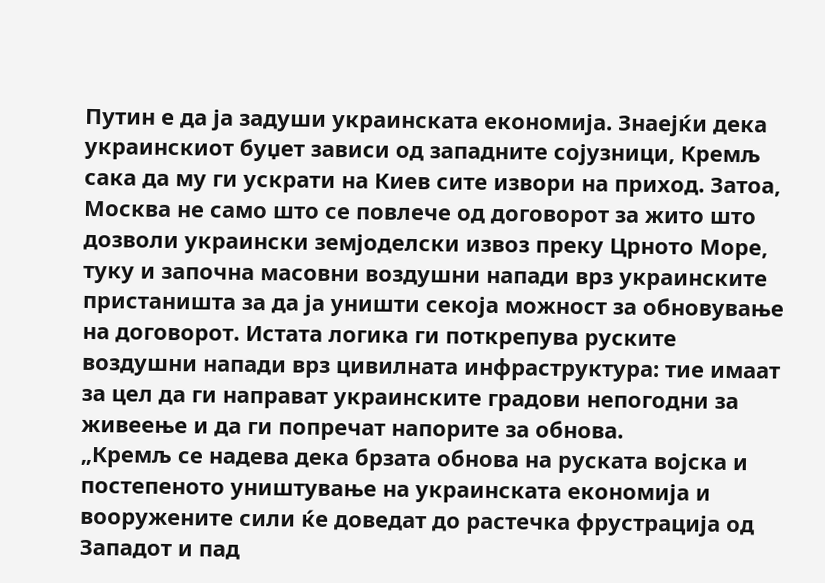Путин е да ја задуши украинската економија. Знаејќи дека украинскиот буџет зависи од западните сојузници, Кремљ сака да му ги ускрати на Киев сите извори на приход. Затоа, Москва не само што се повлече од договорот за жито што дозволи украински земјоделски извоз преку Црното Море, туку и започна масовни воздушни напади врз украинските пристаништа за да ја уништи секоја можност за обновување на договорот. Истата логика ги поткрепува руските воздушни напади врз цивилната инфраструктура: тие имаат за цел да ги направат украинските градови непогодни за живеење и да ги попречат напорите за обнова.
„Кремљ се надева дека брзата обнова на руската војска и постепеното уништување на украинската економија и вооружените сили ќе доведат до растечка фрустрација од Западот и пад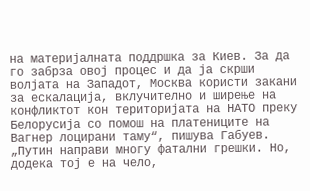на материјалната поддршка за Киев. За да го забрза овој процес и да ја скрши волјата на Западот, Москва користи закани за ескалација, вклучително и ширење на конфликтот кон територијата на НАТО преку Белорусија со помош на платениците на Вагнер лоцирани таму“, пишува Габуев.
„Путин направи многу фатални грешки. Но, додека тој е на чело,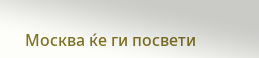Москва ќе ги посвети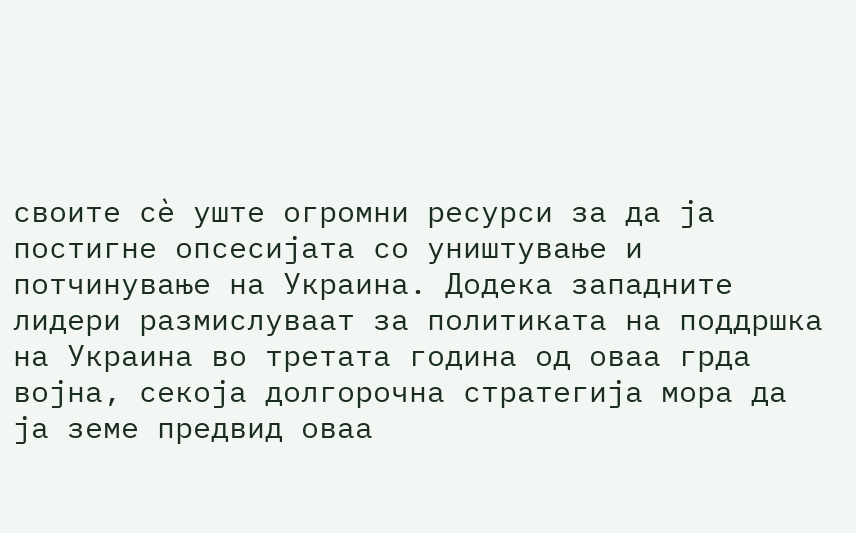своите сѐ уште огромни ресурси за да ја постигне опсесијата со уништување и потчинување на Украина. Додека западните лидери размислуваат за политиката на поддршка на Украина во третата година од оваа грда војна, секоја долгорочна стратегија мора да ја земе предвид оваа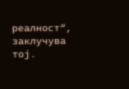реалност“, заклучува тој.